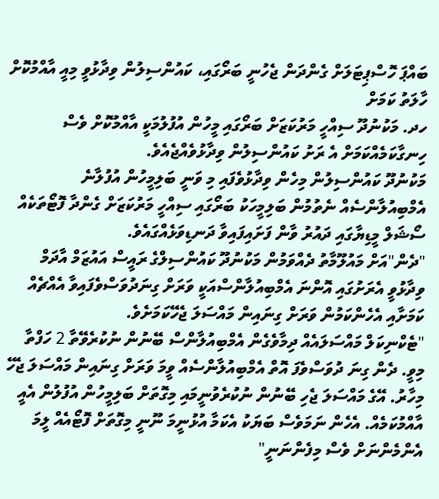ބައްޕަ ހޮސްޕިޓަލަށް ގެންދަން ޖެހުނީ ބަރޯގައި، ކައުންސިލުން ވިދާޅުވީ މިއީ އާއްމުކޮށް ހާލަތު ކަމަށް
ހދ. މަކުނުދޫ ސިއްހީ މަރުކަޒަށް ބަރޯގައި މީހުން އުފުލުމަކީ އާއްމުކޮށް ވެސް ހިނގާކަމެއްކަމަށް އެ ރަށު ކައުންސިލުން ވިދާޅުވެއްޖެއެވެ.
މަކުނުދޫ ކައުންސިލުން މިހެން ވިދާޅުވެފައި މި ވަނީ ބަލިމީހުން އުފުލާނެ އެމްބިއުލާންސެއް ނެތުމުން ބަލިމީހަކު ބަރޯގައި ސިއްހީ މަރުކަޒަށް ގެންދާ ފޮޓޯތަކެއް ސޯޝަލް މީޑިޔާގައި ދައުރު ވާން ފަށައިފައިވާ ދަނޑިވަޅެއްގައެވެ.
"ދެން"އަށް މައުލޫމާތު ދެއްވަމުން މަކުނުދޫ ކައުންސިލްގެ ރައީސް އައުޒަމް އާދަމް ވިދާޅުވީ އެރަށުގައި އޮންނަ އެމްބިއުލާންސްއަކީ ވަރަށް ގިނަދުވަސްވެފައިވާ އެއްޗެއް ކަމަށާއި އެހެންކަމުން ވަރަށް ގިނައިން މައްސަލަ ޖެހޭކަމަށެވެ.
"ޓެކްނިކަލް މައްސަލައެއް ދިމާވެގެން އެމްބިއުލާންސް ބޭނުން ނުކުރެވޭތާ 2 ހަފްތާ މިވީ. ދެން ގިނަ ދުވަސްވެފަ އޮތް އެމްބިއުލާންސެއް ވީމަ ވަރަށް ގިނައިން މައްސަލަ ޖެހޭ މިހާރު. އޭގެ މައްސަލަ ޖެހި ބޭނުން ނުކުރެވުނީމައި މިގޮތަށް ބަލިމީހުން އުފުލުން އެއީ އާއްމުކަމެއް. އެހެން ނަމަވެސް ބަޔަކު އެކަމާ އުޅުނީމަ ނޫނީ މިގޮތަށް ފޮޓޯއެއް ލީމަ އެންމެންނަށް ވެސް މިފެންނަނީ"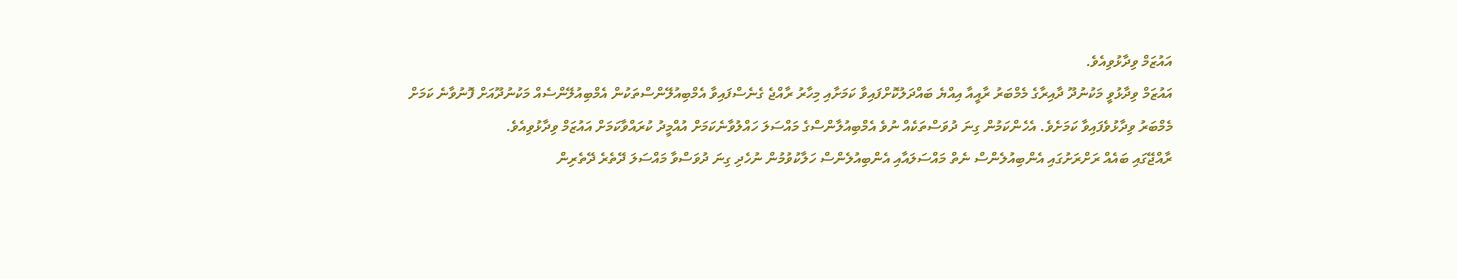އައުޒަމް ވިދާޅުވިއެވެ.
އައުޒަމް ވިދާޅުވީ މަކުނުދޫ ދާއިރާގެ މެމްބަރު ރާއީއާ އިއްޔެ ބައްދަލުކޮށްފައިވާ ކަމަށާއި މިހާރު ރާއްޖެ ގެނެސްފައިވާ އެމްބިއުލޭންސްތަކުން އެމްބިއުލޭންސެއް މަކުނުދޫއަށް ފޮނުވާނެ ކަމަށް މެމްބަރު ވިދާޅުވެފައިވާ ކަމަށެވެ. އެހެންކަމުން ގިނަ ދުވަސްތަކެއް ނުވެ އެމްބިއުލާންސްގެ މައްސަލަ ހައްލުވާނެކަމަށް އުއްމީދު ކުރައްވާކަމަށް އައުޒަމް ވިދާޅުވިއެވެ.
ރާއްޖޭގައި ބައެއް ރަށްރަށުގައި އެންބިއުލެންސް ނެތް މައްސަލައާއި އެންބިއުލެންސް ހަލާކުވުމުން ނުހެދި ގިނަ ދުވަސްވާ މައްސަލަ ދޭތެރެ ދޭތެރިން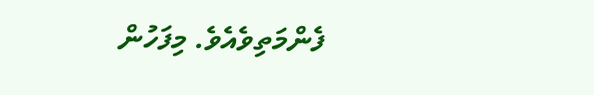ފެންމަތިވެއެވެ. މިފަހުން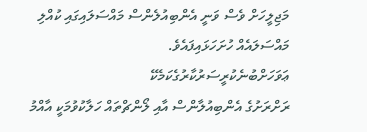މަޖިލީހަށް ވެސް ވަނީ އެންބިއުލެންސް މައްސަލައިގައި ކުއްލި މައްސަލައެއް ހުށަހަޅައިފައެވެ.
ޢަވަހަށްބުނެކުރީސަރުކާރުގެކަމެކޭ
ރަށްރަށުގެ އެންބިއުލާންސް އާއި ލޯންޗްތައް ހަލާކުވުމަކީ އާއްމު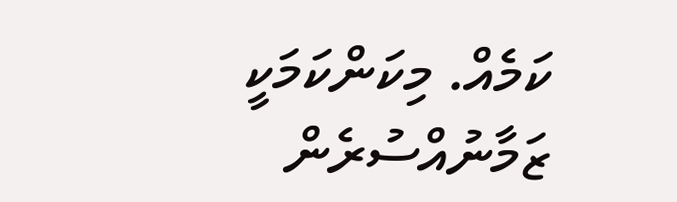ކަމެއް. މިކަންކަމަކީ ޒަމާނުއްސުރެން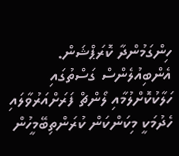ހިންގަމުންދާ ކޮރަޕްޝަން. އެންބިއުލެންސް ގަސްތުގައި ހަލާކުކޮށްލުމާއި ލޯންޗް ފަރަށްއަރުވާލައި ހެދުމަކީ މިކަންކަން ކުރަންތިބޭމީހުން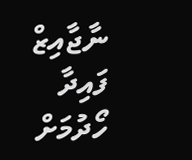ނާޖާއިޒް ފައިދާ ހޯދުމަށް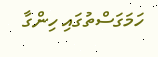ހަމަގަސްތުގައި ހިންގާ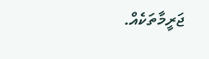ޖަރީމާތަކެއް.